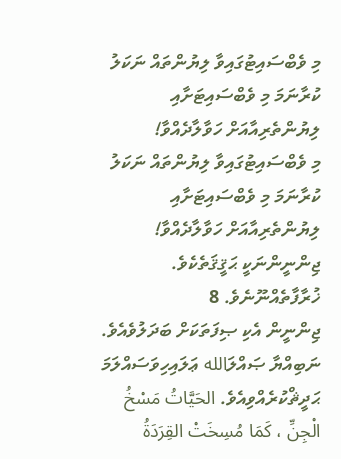މި ވެބްސައިޓުގައިވާ ލިޔުންތައް ނަކަލު ކުރާނަމަ މި ވެބްސައިޓަށާއި ލިޔުންތެރިއާއަށް ހަވާލާދެއްވާ!
މި ވެބްސައިޓުގައިވާ ލިޔުންތައް ނަކަލު ކުރާނަމަ މި ވެބްސައިޓަށާއި ލިޔުންތެރިއާއަށް ހަވާލާދެއްވާ!
ޖިންނީންނަކީ ޙަޤީޤަތެކެވެ. ޚުރާފާތެއްނޫނެވެ. 8
ޖިންނީން އެކި ޞިފަތަކަށް ބަދަލުވެއެވެ.
ނަބިއްޔާ ޞައްލަالله ޢަލައިހިވަސައްލަމަ ޙަދީޘްކުރެއްވިއެވެ. الحَيَّاتُ مَسْخُ الْجِنِّ ، كَمَا مُسِخَتْ القِرَدَةُ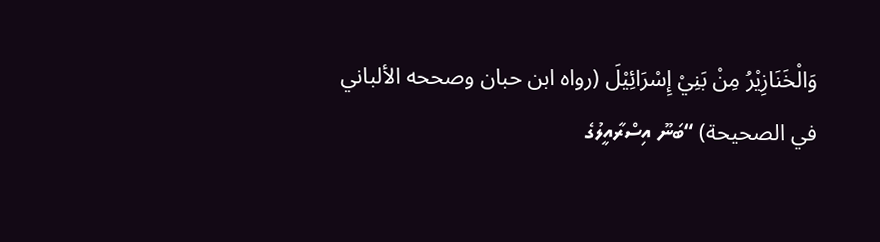وَالْخَنَازِيْرُ مِنْ بَنِيْ إِسْرَائِيْلَ (رواه ابن حبان وصححه الألباني في الصحيحة) “ބަނޫ އިސްރާއީލުގެ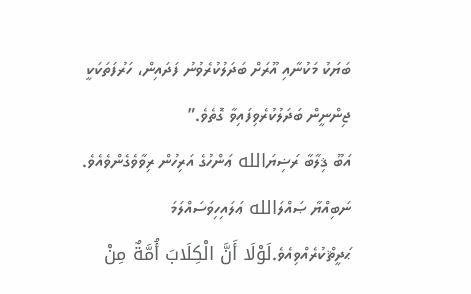ބަޔަކު މަކުނާއި އޫރަށް ބަދަލުކުރެވުނު ފަދައިން، ހަރުފަތަކަކީ ޖިންނީން ބަދަލުކުރެވިފައިވާ ގޮތެވެ.”
އަބޫ ޤިލާބާ ރަޟިޔަالله ޢަންހުގެ އަރިހުން ރިވާވެގެންވެއެވެ. ނަބިއްޔާ ޞައްލަالله ޢަލައިހިވަސައްލަމަ ޙަދީޘްކުރެއްވިއެވެ.لَوْلَا أَنَّ الْكِلَابَ أُمَّةٌ مِنْ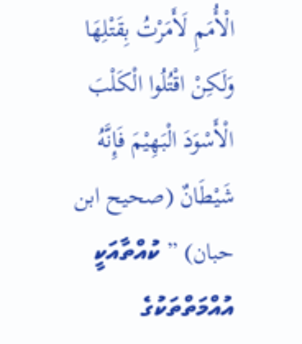الْأُمَمِ لَأَمَرْتُ بِقَتْلِهَا وَلَكِنْ اقْتُلُوا الْكَلْبَ الْأَسْوَدَ الْبَهِيْمَ فَإِنَّهُ شَيْطَانٌ (صحيح ابن حبان) ” ކުއްތާއަކީ އުއްމަތްތަކުގެ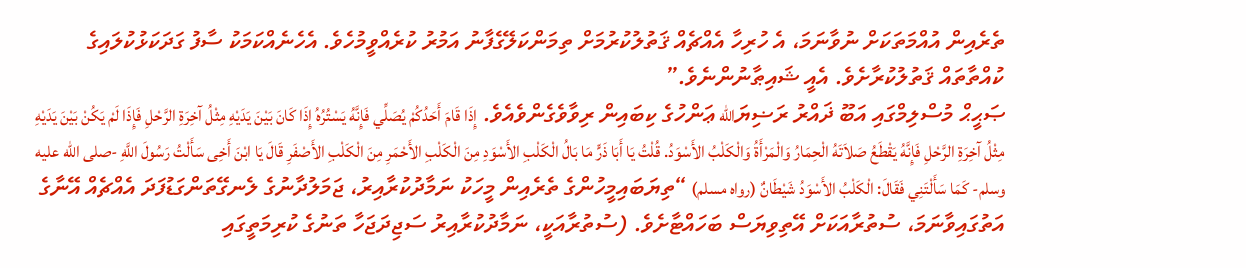ތެރެއިން އުއްމަތަކަށް ނުވާނަމަ، އެ ހުރިހާ އެއްޗެއް ޤަތުލުކުރުމަށް ތިމަންކަލޭގެފާނު އަމުރު ކުރެއްވީމުހެވެ. އެހެނެއްކަމަކު ސާފު ގަދަކަޅުކުލައިގެ ކުއްތާތައް ޤަތުލުކުރާށެވެ. އެއީ ޝައިޠާނުންނެވެ.”
ޞަޙީޙް މުސްލިމްގައި އަބޫ ޛައްރު ރަޟިޔަالله ޢަންހުގެ ކިބައިން ރިވާވެގެންވެއެވެ. إِذَا قَامَ أَحَدُكُمْ يُصَلِّي فَإِنَّهُ يَسْتُرُهُ إِذَا كَانَ بَيْنَ يَدَيْهِ مِثْلُ آخِرَةِ الرَّحْلِ فَإِذَا لَمْ يَكُنْ بَيْنَ يَدَيْهِ مِثْلُ آخِرَةِ الرَّحْلِ فَإِنَّهُ يَقْطَعُ صَلاَتَهُ الْحِمَارُ وَالْمَرْأَةُ وَالْكَلْبُ الأَسْوَدُ. قُلْتُ يَا أَبَا ذَرٍّ مَا بَالُ الْكَلْبِ الأَسْوَدِ مِنَ الْكَلْبِ الأَحْمَرِ مِنَ الْكَلْبِ الأَصْفَرِ قَالَ يَا ابْنَ أَخِى سَأَلْتُ رَسُولَ اللَّهِ -صلى الله عليه وسلم- كَمَا سَأَلْتَنِي فَقَالَ: الْكَلْبُ الأَسْوَدُ شَيْطَانٌ (رواه مسلم) “ތިޔަބައިމީހުންގެ ތެރެއިން މީހަކު ނަމާދުކުރާއިރު، ޖަމަލުދާނުގެ ލެނގޭތަންގަޑުފަދަ އެއްޗެއް އޭނާގެ އަތުގައިވާނަމަ، ސުތުރާއަކަށް އޭތިވިޔަސް ބަހައްޓާށެވެ. (ސުތުރާއަކީ، ނަމާދުކުރާއިރު ސަޖިދަޖަހާ ތަނުގެ ކުރިމަތީގައި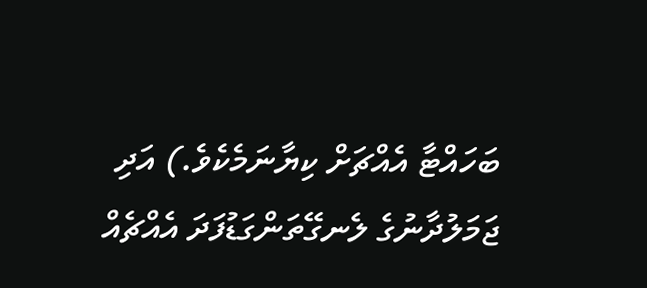ބަހައްޓާ އެއްޗަށް ކިޔާނަމެކެވެ.) އަދި ޖަމަލުދާނުގެ ލެނގޭތަންގަޑުފަދަ އެއްޗެއް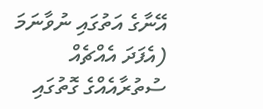އޭނާގެ އަތުގައި ނުވާނަމަ (އެފަދަ އެއްޗެއް ސުތުރާއެއްގެ ގޮތުގައި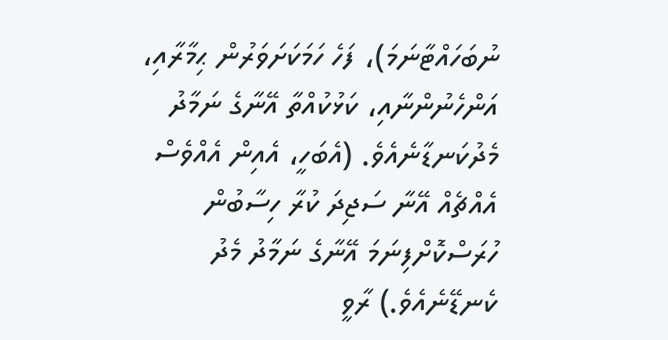ނުބަހައްޓާނަމަ)، ފަހެ ހަމަކަށަވަރުން ޙިމާރާއި، އަންހެނުންނާއި، ކަޅުކުއްތާ އޭނާގެ ނަމާދު މެދުކަނޑާނެއެވެ. (އެބަހީ، އެއިން އެއްވެސް އެއްޗެއް އޭނާ ސަޖިދަ ކުރާ ހިސާބުން ހުރަސްކޮށްފިނަމަ އޭނާގެ ނަމާދު މެދު ކެނޑޭނެއެވެ.) ރާވީ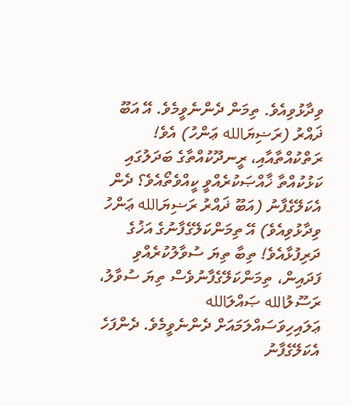ވިދާޅުވިއެވެ. ތިމަން ދެންނެވީމެވެ. އޭ އަބޫ ޛައްރު (ރަޟިޔަالله ޢަންހު) އެވެ! ރަތްކުއްތާއާއި، ރީނދޫކުއްތާގެ ބަދަލުގައި ކަޅުކުއްތާ ޚާއްޞަކުރެއްވީ ކީއްވެތޯއެވެ؟ ދެން އެކަލޭގެފާނު (އަބޫ ޛައްރު ރަޟިޔަالله ޢަންހު ވިދާޅުވިއެވެ) އޭ ތިމަންކަލޭގެފާނުގެ އަޚުގެ ދަރިފުޅާއެވެ! ތިބާ ތިޔަ ސުވާލުކުރެއްވި ފަދައިން، ތިމަންކަލޭގެފާނުވެސް ތިޔަ ސުވާލު، ރަސޫލުالله ޞައްލަالله ޢަލައިހިވަސައްލަމައަށް ދެންނެވީމެވެ. ދެންފަހެ އެކަލޭގެފާނު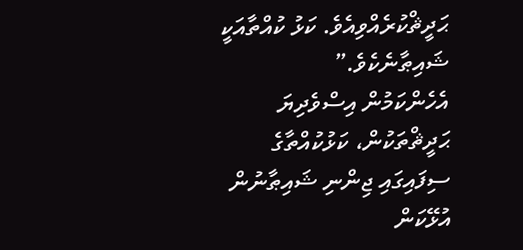ޙަދީޘްކުރެއްވިއެވެ. ކަޅު ކުއްތާއަކީ ޝައިޠާނެކެވެ.”
އެހެންކަމުން އިސްވެދިޔަ ޙަދީޘްތަކުން، ކަޅުކުއްތާގެ ސިފައިގައި ޖިންނި ޝައިޠާނުން އުޅޭކަން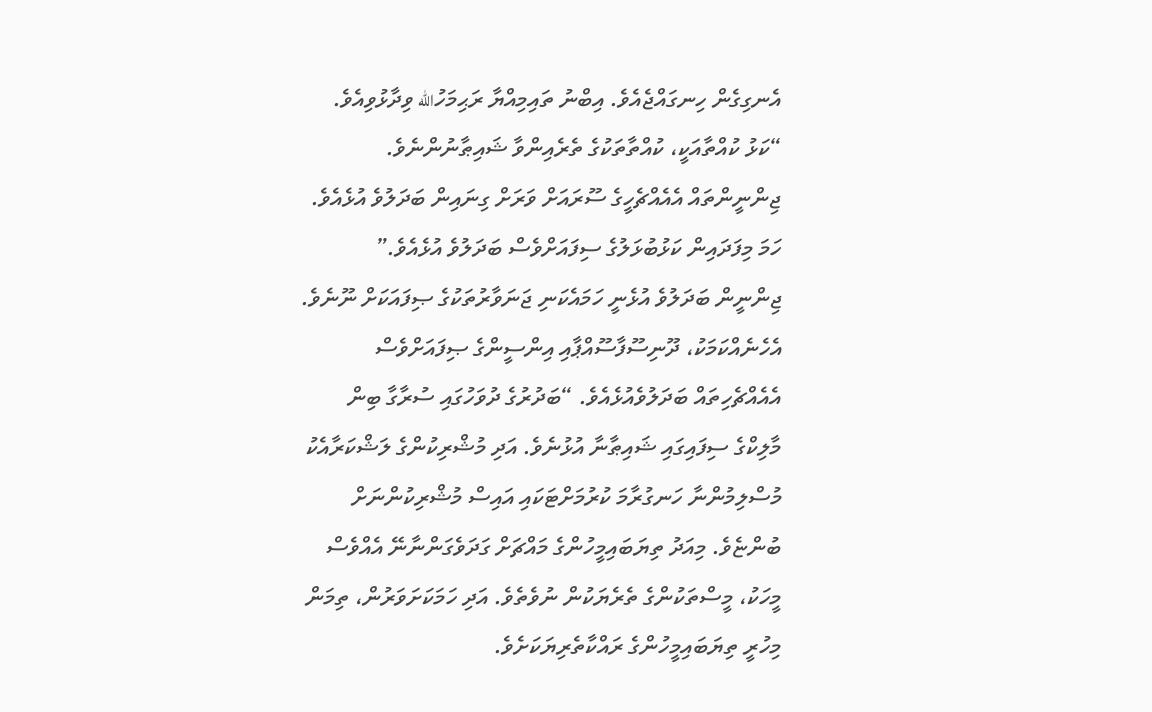އެނގިގެން ހިނގައްޖެއެވެ. އިބްނު ތައިމިއްޔާ ރަޙިމަހުالله ވިދާޅުވިއެވެ. “ކަޅު ކުއްތާއަކީ، ކުއްތާތަކުގެ ތެރެއިންވާ ޝައިޠާނުންނެވެ. ޖިންނީންތައް އެއެއްޗެހީގެ ސޫރައަށް ވަރަށް ގިނައިން ބަދަލުވެ އުޅެއެވެ. ހަމަ މިފަދައިން ކަޅުބުޅަލުގެ ސިފައަށްވެސް ބަދަލުވެ އުޅެއެވެ.”
ޖިންނީން ބަދަލުވެ އުޅެނީ ހަމައެކަނި ޖަނަވާރުތަކުގެ ޞިފައަކަށް ނޫނެވެ. އެހެނެއްކަމަކު، ދޫނިސޫފާސޫއްޕާއި އިންސީންގެ ޞިފައަށްވެސް އެއެއްޗެހިތައް ބަދަލުވެއުޅެއެވެ. “ބަދުރުގެ ދުވަހުގައި ސުރާގާ ބިން މާލިކްގެ ސިފައިގައި ޝައިޠާނާ އުޅުނެވެ. އަދި މުޝްރިކުންގެ ލަޝްކަރާއެކު މުސްލިމުންނާ ހަނގުރާމަ ކުރުމަށްޓަކައި އައިސް މުޝްރިކުންނަށް ބުންޏެވެ. މިއަދު ތިޔަބައިމީހުންގެ މައްޗަށް ގަދަވެގަންނާނޭ އެއްވެސް މީހަކު، މީސްތަކުންގެ ތެރެޔަކުން ނުވެތެވެ. އަދި ހަމަކަށަވަރުން، ތިމަން މިހުރީ ތިޔަބައިމީހުންގެ ރައްކާތެރިޔަކަށެވެ.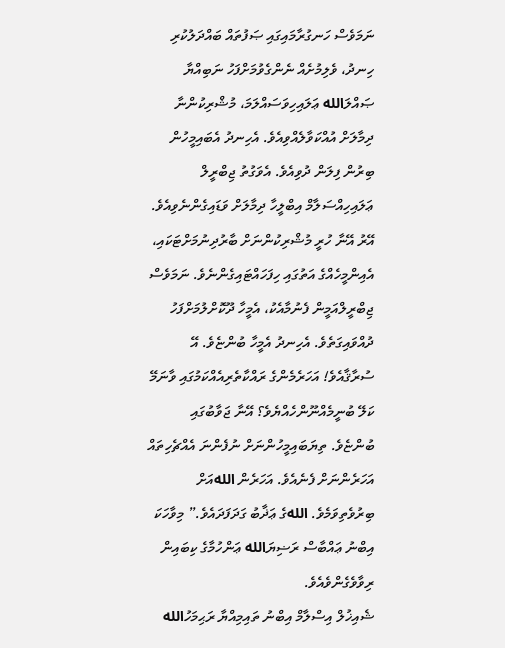ނަމަވެސް ހަނގުރާމައިގައި ޞަފުތައް ބައްދަލުކުރި ހިނދު، ވެލިމުށެއް ނެންގެވުމަށްފަހު ނަބިއްޔާ ޞައްލަالله ޢަލައިހިވަސައްލަމަ، މުޝްރިކުންނާ ދިމާލަށް އުއްކަވާލެއްވިއެވެ. އެހިނދު އެބައިމީހުން ބިރުން ފިލަން ދުވިއެވެ. އެވަގުތު ޖިބްރީލް ޢަލައިހިއްސަލާމް އިބްލީހާ ދިމާލަށް ވަޑައިގެންނެވިއެވެ. އޭރު އޭނާ ހުރީ މުޝްރިކުންނަށް ބާރުދިނުމަށްޓަކައި، އެއިންމީހެއްގެ އަތުގައި ހިފަހައްޓައިގެންނެވެ. ނަމަވެސް ޖިބްރީލްއަމީން ފެނުމާއެކު، އެމީހާ ދޫކޮށްލުމަށްފަހު ދުއްވައިގަތެވެ. އެހިނދު އެމީހާ ބުންޏެވެ. އޭ ސުރާޤާއެވެ! އަހަރެމެންގެ ރައްކާތެރިއެއްކަމުގައި ވާނަމޭ ކަލޭ ބުނީމެއްނޫންހެއްޔެވެ؟ އޭނާ ޖަވާބުގައި ބުންޏެވެ. ތިޔަބައިމީހުންނަށް ނުފެންނަ އެއްޗެހިތައް އަހަރެންނަށް ފެނެއެވެ. އަހަރެން اللهއަށް ބިރުވެތިވަމެވެ. اللهގެ ޢަޛާބު ގަދަފަދައެވެ.” މިވާހަކަ އިބްނު ޢައްބާސް ރަޟިޔަالله ޢަންހުމާގެ ކިބައިން ރިވާވެގެންވެއެވެ.
ޝެއިޚުލް އިސްލާމް އިބްނު ތައިމިއްޔާ ރަޙިމަހުالله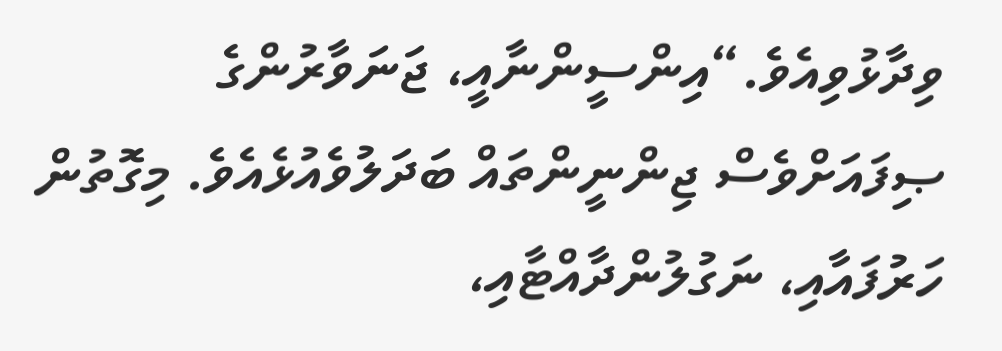ވިދާޅުވިއެވެ.“އިންސީންނާއީ، ޖަނަވާރުންގެ ޞިފައަށްވެސް ޖިންނީންތައް ބަދަލުވެއުޅެއެވެ. މިގޮތުން ހަރުފައާއި، ނަގުލުންދާއްޓާއި،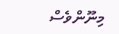މިނޫންވެސް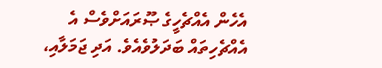އެހެން އެއްޗެހީގެ ޞޫރައަށްވެސް އެ އެއްޗެހިތައް ބަދަލުވެއެވެ. އަދި ޖަމަލާއި،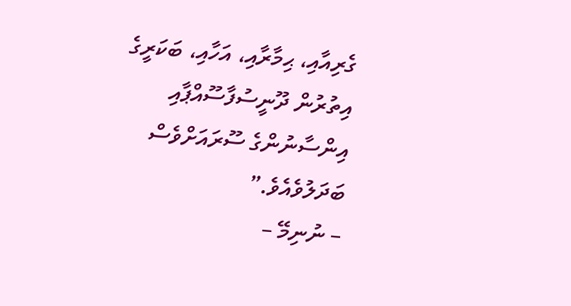ގެރިއާއި، ޙިމާރާއި، އަހާއި، ބަކަރީގެ އިތުރުން ދޫނީސުފާސޫއްޕާއި އިންސާނުންގެ ސޫރައަށްވެސް ބަދަލުވެއެވެ.”
– ނުނިމޭ –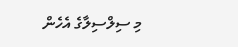މި ސިލްސިލާގެ އެހެން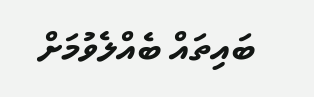ބައިތައް ބެއްލެވުމަށް